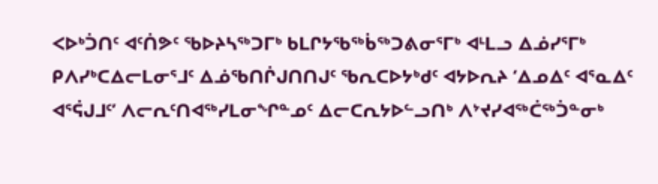ᐸᐅᒃᑑᑎᑦ ᐊᑦᑏᕗᑦ ᖃᐅᔨᓴᖅᑐᒥᒃ ᑲᒪᒋᔭᖃᖅᑳᖅᑐᕕᓂᕐᒥᒃ ᐊᒻᒪᓗ ᐃᓅᓯᕐᒥᒃ ᑭᐱᓯᒃᑕᐃᓕᒪᓂᕐᒧᑦ ᐃᓅᖃᑎᒌᒍᑎᑎᒍᑦ ᖃᕆᑕᐅᔭᒃᑯᑦ ᐊᔭᐅᕆᔨ ‘ᐃᓄᐃᑦ ᐊᕐᓇᐃᑦ ᐊᕐᕌᒍᒧᑦ’ ᐱᓕᕆᑦᑎᐊᖅᓯᒪᓂᖏᓐᓄᑦ ᐃᓕᑕᕆᔭᐅᓪᓗᑎᒃ ᐱᔾᔪᓯᐊᖅᑖᖅᑑᓐᓂᒃ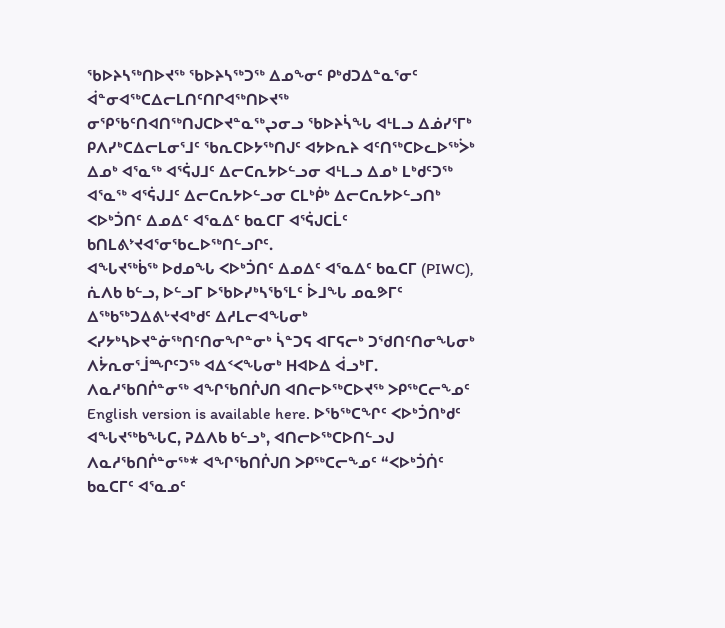ᖃᐅᔨᓴᖅᑎᐅᔪᖅ ᖃᐅᔨᓴᖅᑐᖅ ᐃᓄᖕᓂᑦ ᑭᒃᑯᑐᐃᓐᓇᕐᓂᑦ ᐋᓐᓂᐊᖅᑕᐃᓕᒪᑎᑦᑎᒋᐊᖅᑎᐅᔪᖅ ᓂᕿᖃᑦᑎᐊᑎᖅᑎᒍᑕᐅᔪᓐᓇᖅᖢᓂᓗ ᖃᐅᔨᓵᖓ ᐊᒻᒪᓗ ᐃᓅᓯᕐᒥᒃ ᑭᐱᓯᒃᑕᐃᓕᒪᓂᕐᒧᑦ ᖃᕆᑕᐅᔭᖅᑎᒍᑦ ᐊᔭᐅᕆᔨ ᐊᑦᑎᖅᑕᐅᓚᐅᖅᐴᒃ ᐃᓄᒃ ᐊᕐᓇᖅ ᐊᕐᕌᒍᒧᑦ ᐃᓕᑕᕆᔭᐅᓪᓗᓂ ᐊᒻᒪᓗ ᐃᓄᒃ ᒪᒃᑯᑦᑐᖅ ᐊᕐᓇᖅ ᐊᕐᕌᒍᒧᑦ ᐃᓕᑕᕆᔭᐅᓪᓗᓂ ᑕᒪᒃᑮᒃ ᐃᓕᑕᕆᔭᐅᓪᓗᑎᒃ ᐸᐅᒃᑑᑎᑦ ᐃᓄᐃᑦ ᐊᕐᓇᐃᑦ ᑲᓇᑕᒥ ᐊᕐᕌᒍᑕᒫᑦ ᑲᑎᒪᕕᔾᔪᐊᕐᓂᖃᓚᐅᖅᑎᓪᓗᒋᑦ.
ᐊᖓᔪᖅᑳᖅ ᐅᑯᓄᖓ ᐸᐅᒃᑑᑎᑦ ᐃᓄᐃᑦ ᐊᕐᓇᐃᑦ ᑲᓇᑕᒥ (PIWC), ᕇᐱᑲ ᑲᓪᓗ, ᐅᓪᓗᒥ ᐅᖃᐅᓯᒃᓴᖃᕐᒪᑦ ᐆᒧᖓ ᓄᓇᕗᒥᑦ ᐃᖅᑲᖅᑐᐃᕕᒡᔪᐊᒃᑯᑦ ᐃᓱᒪᓕᐊᖓᓂᒃ ᐸᓯᔭᒃᓴᐅᔪᓐᓃᖅᑎᑦᑎᓂᖏᓐᓂᒃ ᓵᓐᑐᕋ ᐊᒥᕋᓕᒃ ᑐᖁᑎᑦᑎᓂᖓᓂᒃ ᐱᔮᕆᓂᕐᒨᙱᑦᑐᖅ ᐊᐃᑉᐸᖓᓂᒃ ᕼᐊᐅᐃ ᐋᓗᒃᒥ.
ᐱᓇᓱᖃᑎᒌᓐᓂᖅ ᐊᖏᖃᑎᒌᒍᑎ ᐊᑎᓕᐅᖅᑕᐅᔪᖅ ᐳᑭᖅᑕᓕᖕᓄᑦ
English version is available here. ᐅᖃᖅᑕᖏᑦ ᐸᐅᒃᑑᑎᒃᑯᑦ ᐊᖓᔪᖅᑲᖓᑕ, ᕈᐃᐱᑲ ᑲᓪᓗᒃ, ᐊᑎᓕᐅᖅᑕᐅᑎᓪᓗᒍ ᐱᓇᓱᖃᑎᒌᓐᓂᖅ* ᐊᖏᖃᑎᒌᒍᑎ ᐳᑭᖅᑕᓕᖕᓄᑦ “ᐸᐅᒃᑑᑏᑦ ᑲᓇᑕᒥᑦ ᐊᕐᓇᓄᑦ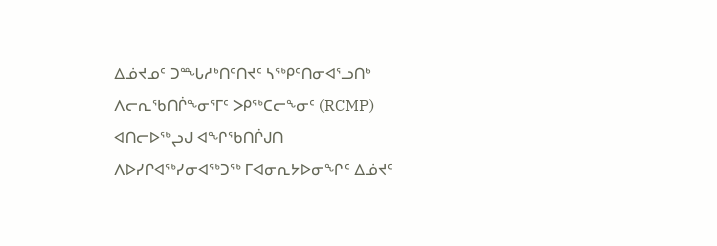ᐃᓅᔪᓄᑦ ᑐᙵᓱᒃᑎᑦᑎᔪᑦ ᓴᖅᑭᑦᑎᓂᐊᕐᓗᑎᒃ ᐱᓕᕆᖃᑎᒌᖕᓂᕐᒥᑦ ᐳᑭᖅᑕᓕᖕᓂᑦ (RCMP) ᐊᑎᓕᐅᖅᖢᒍ ᐊᖏᖃᑎᒌᒍᑎ ᐱᐅᓯᒋᐊᖅᓯᓂᐊᖅᑐᖅ ᒥᐊᓂᕆᔭᐅᓂᖏᑦ ᐃᓅᔪᑦ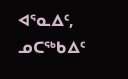ᐊᕐᓇᐃᑦ, ᓄᑕᖅᑲᐃᑦ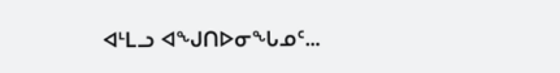ᐊᒻᒪᓗ ᐊᖑᑎᐅᓂᖓᓄᑦ...